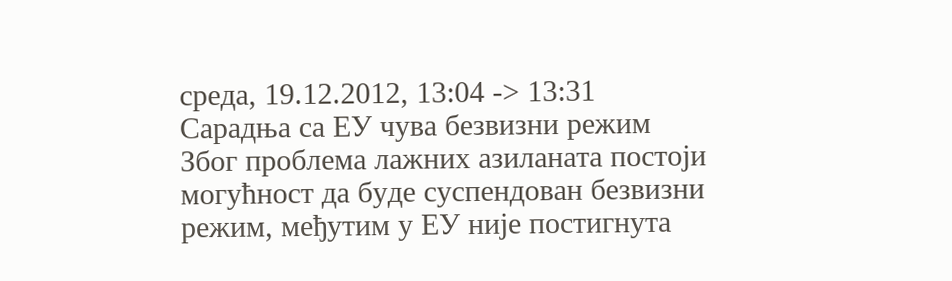среда, 19.12.2012, 13:04 -> 13:31
Сарадња са ЕУ чува безвизни режим
Због проблема лажних азиланата постоји могућност да буде суспендован безвизни режим, међутим у ЕУ није постигнута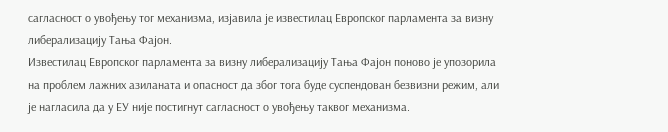сагласност о увођењу тог механизма, изјавила је известилац Европског парламента за визну либерализацију Тања Фајон.
Известилац Европског парламента за визну либерализацију Тања Фајон поново је упозорила на проблем лажних азиланата и опасност да због тога буде суспендован безвизни режим, али је нагласила да у ЕУ није постигнут сагласност о увођењу таквог механизма.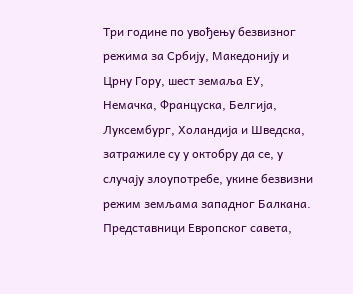Три године по увођењу безвизног режима за Србију, Македонију и Црну Гору, шест земаља ЕУ, Немачка, Француска, Белгија, Луксембург, Холандија и Шведска, затражиле су у октобру да се, у случају злоупотребе, укине безвизни режим земљама западног Балкана. Представници Европског савета,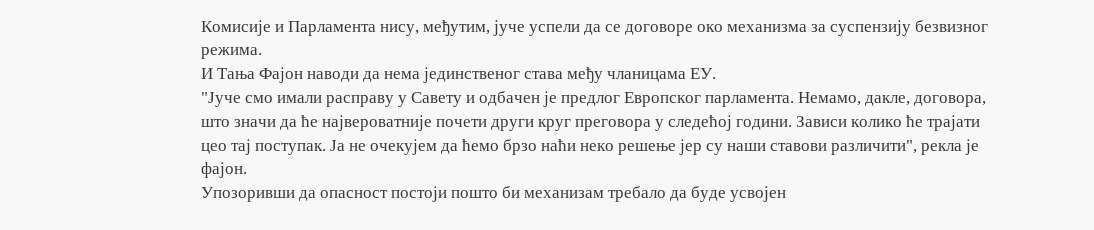Комисије и Парламента нису, међутим, јуче успели да се договоре око механизма за суспензију безвизног режима.
И Тања Фајон наводи да нема јединственог става међу чланицама ЕУ.
"Јуче смо имали расправу у Савету и одбачен је предлог Европског парламента. Немамо, дакле, договора, што значи да ће највероватније почети други круг преговора у следећој години. Зависи колико ће трајати цео тај поступак. Ја не очекујем да ћемо брзо наћи неко решење јер су наши ставови различити", рекла је фајон.
Упозоривши да опасност постоји пошто би механизам требало да буде усвојен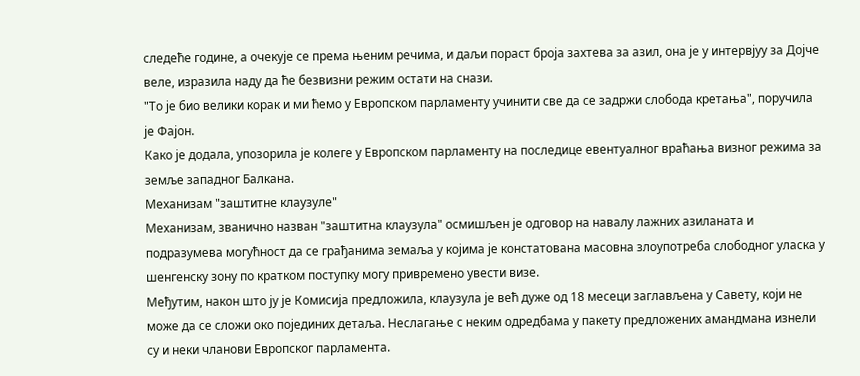следеће године, а очекује се према њеним речима, и даљи пораст броја захтева за азил, она је у интервјуу за Дојче веле, изразила наду да ће безвизни режим остати на снази.
"То је био велики корак и ми ћемо у Европском парламенту учинити све да се задржи слобода кретања", поручила је Фајон.
Како је додала, упозорила је колеге у Европском парламенту на последице евентуалног враћања визног режима за земље западног Балкана.
Механизам "заштитне клаузуле"
Механизам, званично назван "заштитна клаузула" осмишљен је одговор на навалу лажних азиланата и подразумева могућност да се грађанима земаља у којима је констатована масовна злоупотреба слободног уласка у шенгенску зону по кратком поступку могу привремено увести визе.
Међутим, након што ју је Комисија предложила, клаузула је већ дуже од 18 месеци заглављена у Савету, који не може да се сложи око појединих детаља. Неслагање с неким одредбама у пакету предложених амандмана изнели су и неки чланови Европског парламента.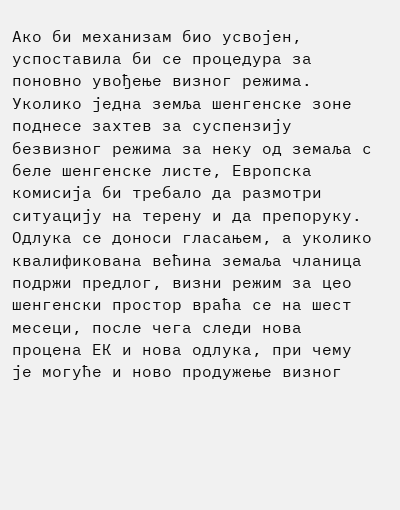Ако би механизам био усвојен, успоставила би се процедура за поновно увођење визног режима. Уколико једна земља шенгенске зоне поднесе захтев за суспензију безвизног режима за неку од земаља с беле шенгенске листе, Европска комисија би требало да размотри ситуацију на терену и да препоруку.
Одлука се доноси гласањем, а уколико квалификована већина земаља чланица подржи предлог, визни режим за цео шенгенски простор враћа се на шест месеци, после чега следи нова процена ЕК и нова одлука, при чему је могуће и ново продужење визног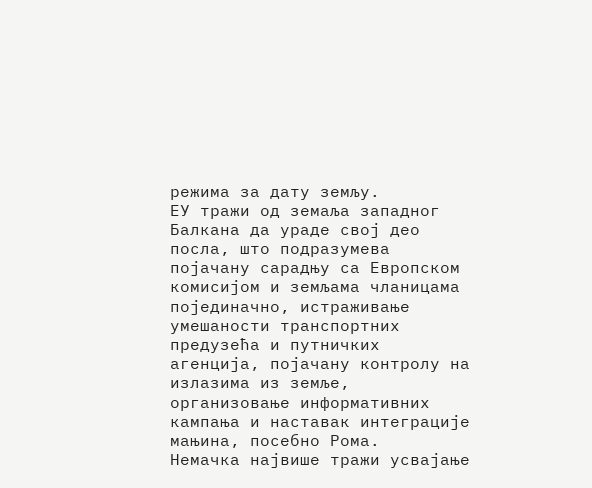режима за дату земљу.
ЕУ тражи од земаља западног Балкана да ураде свој део посла, што подразумева појачану сарадњу са Европском комисијом и земљама чланицама појединачно, истраживање умешаности транспортних предузећа и путничких агенција, појачану контролу на излазима из земље, организовање информативних кампања и наставак интеграције мањина, посебно Рома.
Немачка највише тражи усвајање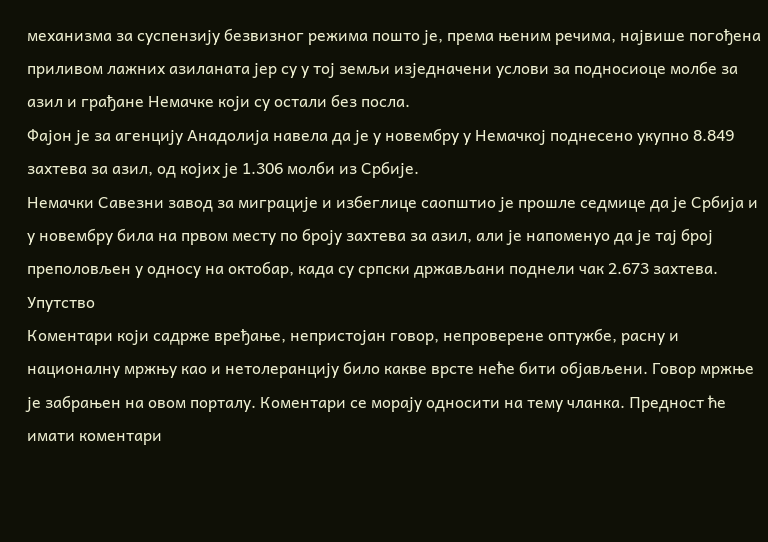механизма за суспензију безвизног режима пошто је, према њеним речима, највише погођена приливом лажних азиланата јер су у тој земљи изједначени услови за подносиоце молбе за азил и грађане Немачке који су остали без посла.
Фајон је за агенцију Анадолија навела да је у новембру у Немачкој поднесено укупно 8.849 захтева за азил, од којих је 1.306 молби из Србије.
Немачки Савезни завод за миграције и избеглице саопштио је прошле седмице да је Србија и у новембру била на првом месту по броју захтева за азил, али је напоменуо да је тај број преполовљен у односу на октобар, када су српски држављани поднели чак 2.673 захтева.
Упутство
Коментари који садрже вређање, непристојан говор, непроверене оптужбе, расну и националну мржњу као и нетолеранцију било какве врсте неће бити објављени. Говор мржње је забрањен на овом порталу. Коментари се морају односити на тему чланка. Предност ће имати коментари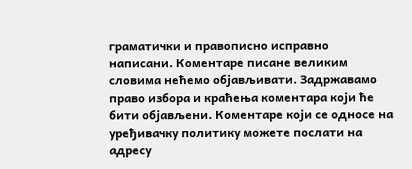граматички и правописно исправно написани. Коментаре писане великим словима нећемо објављивати. Задржавамо право избора и краћења коментара који ће бити објављени. Коментаре који се односе на уређивачку политику можете послати на адресу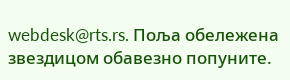webdesk@rts.rs. Поља обележена звездицом обавезно попуните.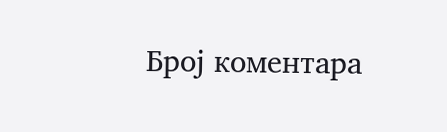Број коментара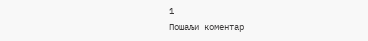1
Пошаљи коментар